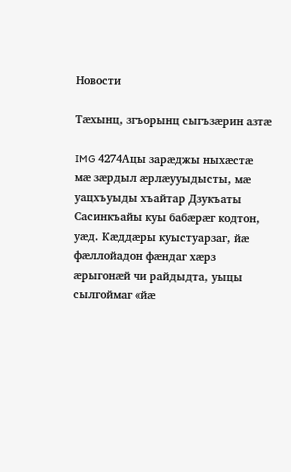Новости

Тæхынц, згъорынц сыгъзæрин азтæ

IMG 4274Ацы зарæджы ныхæстæ мæ зæрдыл æрлæууыдысты, мæ уацхъуыды хъайтар Дзукъаты Сасинкъайы куы бабæрæг кодтон, уæд. Кæддæры куыстуарзаг, йæ фæллойадон фæндаг хæрз æрыгонæй чи райдыдта, уыцы сылгоймаг «йæ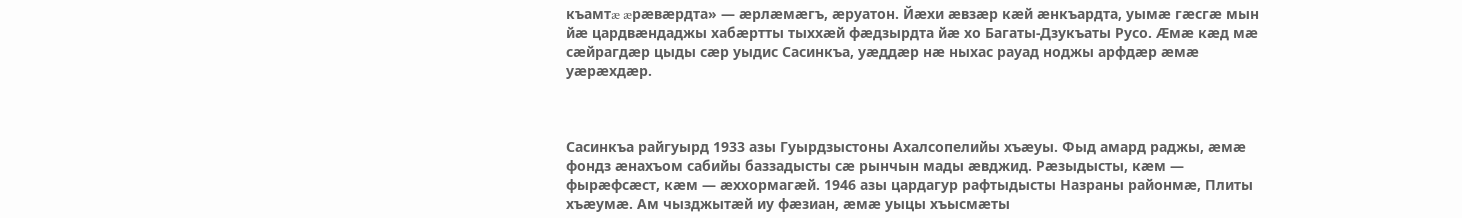къамтæ æрæвæрдта» — æрлæмæгъ, æруатон. Йæхи æвзæр кæй æнкъардта, уымæ гæсгæ мын йæ цардвæндаджы хабæртты тыххæй фæдзырдта йæ хо Багаты-Дзукъаты Русо. Æмæ кæд мæ сæйрагдæр цыды сæр уыдис Сасинкъа, уæддæр нæ ныхас рауад ноджы арфдæр æмæ уæрæхдæр.



Сасинкъа райгуырд 1933 азы Гуырдзыстоны Ахалсопелийы хъæуы. Фыд амард раджы, æмæ фондз æнахъом сабийы баззадысты сæ рынчын мады æвджид. Рæзыдысты, кæм — фырæфсæст, кæм — æххормагæй. 1946 азы цардагур рафтыдысты Назраны районмæ, Плиты хъæумæ. Ам чызджытæй иу фæзиан, æмæ уыцы хъысмæты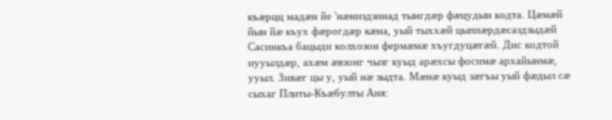къæрцц мадæн йе 'нæниздзинад тынгдæр фæцудын кодта. Цæмæй йын йæ къух фæрогдæр кæна, уый тыххæй цыппæрдæсаздзыдæй Сасинкъа бацыди колхозон фермæмæ хъугдуцæгæй. Дис кодтой иууылдæр, ахæм æвзонг чызг куыд арæхсы фосимæ архайынмæ, ууыл. Зивæг цы у, уый нæ зыдта. Мæнæ куыд зæгъы уый фæдыл сæ сыхаг Плиты-Къæбулты Аня: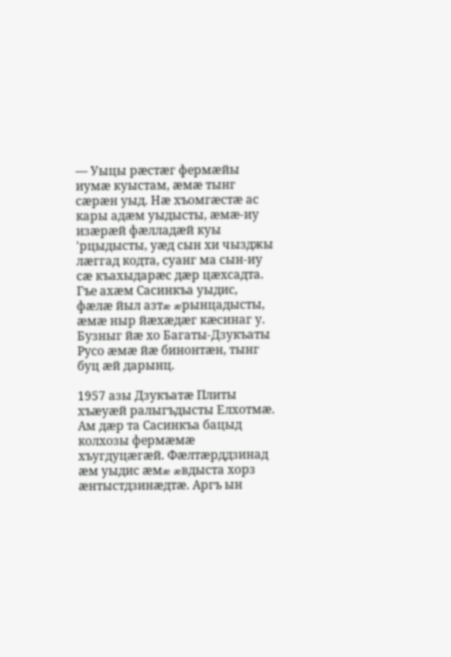— Уыцы рæстæг фермæйы иумæ куыстам, æмæ тынг сæрæн уыд. Нæ хъомгæстæ ас кары адæм уыдысты, æмæ-иу изæрæй фæлладæй куы 'рцыдысты, уæд сын хи чызджы лæггад кодта, суанг ма сын-иу сæ къахыдарæс дæр цæхсадта. Гъе ахæм Сасинкъа уыдис, фæлæ йыл азтæ æрынцадысты, æмæ ныр йæхæдæг кæсинаг у. Бузныг йæ хо Багаты-Дзукъаты Русо æмæ йæ бинонтæн, тынг буц æй дарынц.

1957 азы Дзукъатæ Плиты хъæуæй ралыгъдысты Елхотмæ. Ам дæр та Сасинкъа бацыд колхозы фермæмæ хъугдуцæгæй. Фæлтæрддзинад æм уыдис æмæ æвдыста хорз æнтыстдзинæдтæ. Аргъ ын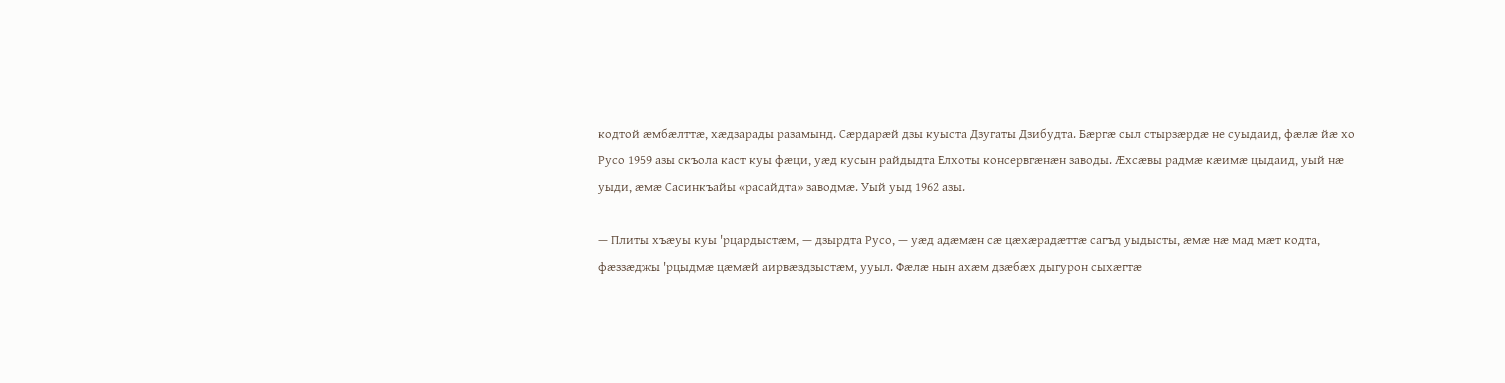кодтой æмбæлттæ, хæдзарады разамынд. Сæрдарæй дзы куыста Дзугаты Дзибудта. Бæргæ сыл стырзæрдæ не суыдаид, фæлæ йæ хо Русо 1959 азы скъола каст куы фæци, уæд кусын райдыдта Елхоты консервгæнæн заводы. Æхсæвы радмæ кæимæ цыдаид, уый нæ уыди, æмæ Сасинкъайы «расайдта» заводмæ. Уый уыд 1962 азы.

— Плиты хъæуы куы 'рцардыстæм, — дзырдта Русо, — уæд адæмæн сæ цæхæрадæттæ сагъд уыдысты, æмæ нæ мад мæт кодта, фæззæджы 'рцыдмæ цæмæй аирвæздзыстæм, ууыл. Фæлæ нын ахæм дзæбæх дыгурон сыхæгтæ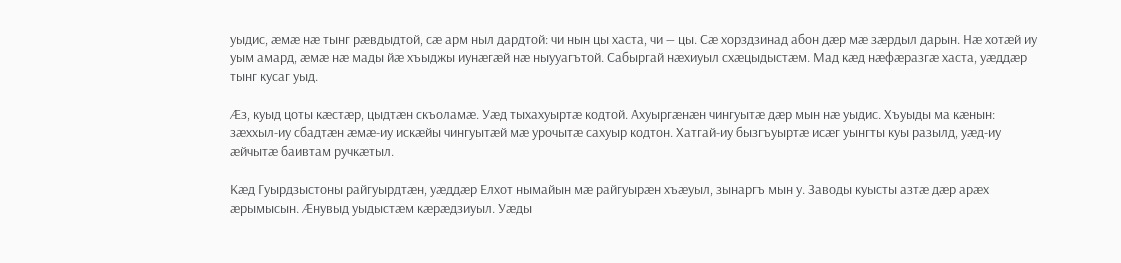уыдис, æмæ нæ тынг рæвдыдтой, сæ арм ныл дардтой: чи нын цы хаста, чи — цы. Сæ хорздзинад абон дæр мæ зæрдыл дарын. Нæ хотæй иу уым амард, æмæ нæ мады йæ хъыджы иунæгæй нæ ныууагътой. Сабыргай нæхиуыл схæцыдыстæм. Мад кæд нæфæразгæ хаста, уæддæр тынг кусаг уыд.

Æз, куыд цоты кæстæр, цыдтæн скъоламæ. Уæд тыхахуыртæ кодтой. Ахуыргæнæн чингуытæ дæр мын нæ уыдис. Хъуыды ма кæнын: зæххыл-иу сбадтæн æмæ-иу искæйы чингуытæй мæ урочытæ сахуыр кодтон. Хатгай-иу бызгъуыртæ исæг уынгты куы разылд, уæд-иу æйчытæ баивтам ручкæтыл.

Кæд Гуырдзыстоны райгуырдтæн, уæддæр Елхот нымайын мæ райгуырæн хъæуыл, зынаргъ мын у. Заводы куысты азтæ дæр арæх æрымысын. Æнувыд уыдыстæм кæрæдзиуыл. Уæды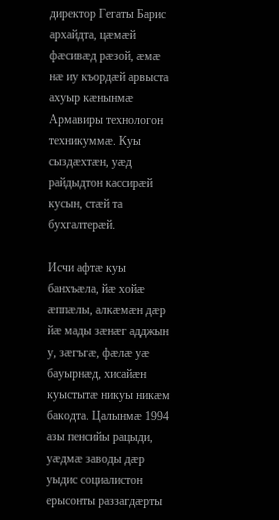директор Гегаты Барис архайдта, цæмæй фæсивæд рæзой, æмæ нæ иу къордæй арвыста ахуыр кæнынмæ Армавиры технологон техникуммæ. Куы сыздæхтæн, уæд райдыдтон кассирæй кусын, стæй та бухгалтерæй.

Исчи афтæ куы банхъæла, йæ хойæ æппæлы, алкæмæн дæр йæ мады зæнæг адджын у, зæгъгæ, фæлæ уæ бауырнæд, хисайæн куыстытæ никуы никæм бакодта. Цалынмæ 1994 азы пенсийы рацыди, уæдмæ заводы дæр уыдис социалистон ерысонты раззагдæрты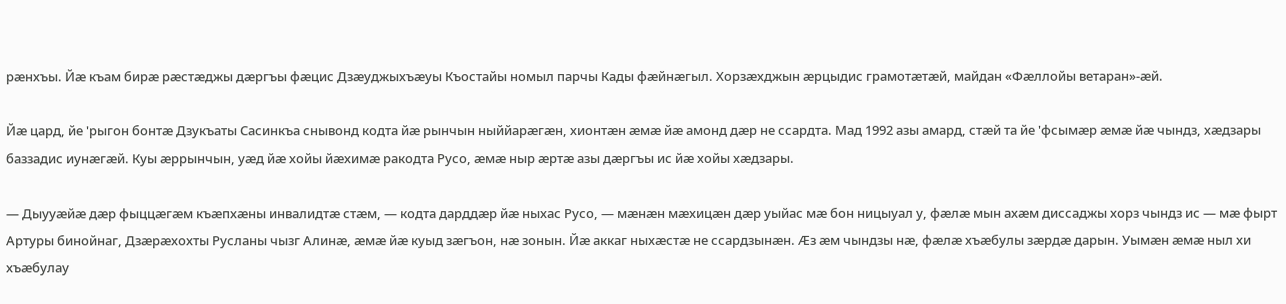рæнхъы. Йæ къам бирæ рæстæджы дæргъы фæцис Дзæуджыхъæуы Къостайы номыл парчы Кады фæйнæгыл. Хорзæхджын æрцыдис грамотæтæй, майдан «Фæллойы ветаран»-æй.

Йæ цард, йе 'рыгон бонтæ Дзукъаты Сасинкъа снывонд кодта йæ рынчын ныййарæгæн, хионтæн æмæ йæ амонд дæр не ссардта. Мад 1992 азы амард, стæй та йе 'фсымæр æмæ йæ чындз, хæдзары баззадис иунæгæй. Куы æррынчын, уæд йæ хойы йæхимæ ракодта Русо, æмæ ныр æртæ азы дæргъы ис йæ хойы хæдзары.

— Дыууæйæ дæр фыццæгæм къæпхæны инвалидтæ стæм, — кодта дарддæр йæ ныхас Русо, — мæнæн мæхицæн дæр уыйас мæ бон ницыуал у, фæлæ мын ахæм диссаджы хорз чындз ис — мæ фырт Артуры бинойнаг, Дзæрæхохты Русланы чызг Алинæ, æмæ йæ куыд зæгъон, нæ зонын. Йæ аккаг ныхæстæ не ссардзынæн. Æз æм чындзы нæ, фæлæ хъæбулы зæрдæ дарын. Уымæн æмæ ныл хи хъæбулау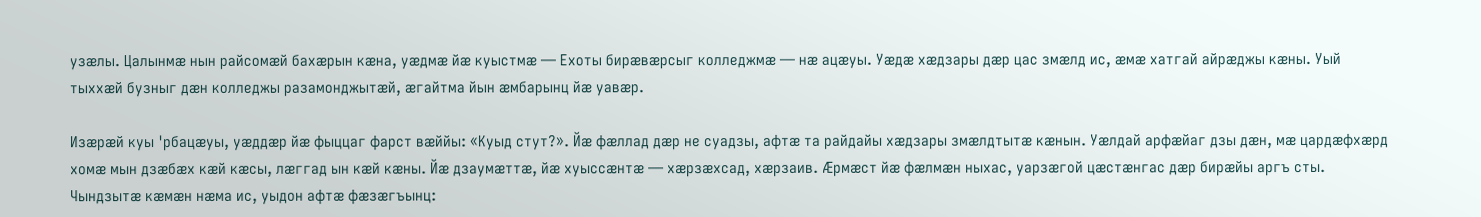узæлы. Цалынмæ нын райсомæй бахæрын кæна, уæдмæ йæ куыстмæ — Ехоты бирæвæрсыг колледжмæ — нæ ацæуы. Уæдæ хæдзары дæр цас змæлд ис, æмæ хатгай айрæджы кæны. Уый тыххæй бузныг дæн колледжы разамонджытæй, æгайтма йын æмбарынц йæ уавæр.

Изæрæй куы 'рбацæуы, уæддæр йæ фыццаг фарст вæййы: «Куыд стут?». Йæ фæллад дæр не суадзы, афтæ та райдайы хæдзары змæлдтытæ кæнын. Уæлдай арфæйаг дзы дæн, мæ цардæфхæрд хомæ мын дзæбæх кæй кæсы, лæггад ын кæй кæны. Йæ дзаумæттæ, йæ хуыссæнтæ — хæрзæхсад, хæрзаив. Æрмæст йæ фæлмæн ныхас, уарзæгой цæстæнгас дæр бирæйы аргъ сты. Чындзытæ кæмæн нæма ис, уыдон афтæ фæзæгъынц: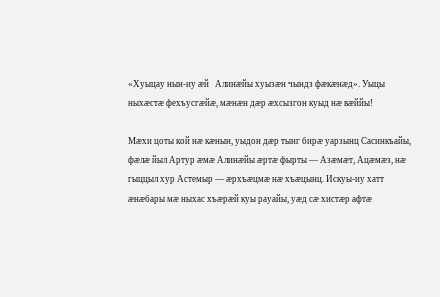«Хуыцау нын-иу æй   Алинæйы хуызæн чындз фæкæнæд». Уыцы ныхæстæ фехъусгæйæ, мæнæн дæр æхсызгон куыд нæ вæййы!

Мæхи цоты кой нæ кæнын, уыдон дæр тынг бирæ уарзынц Сасинкъайы, фæлæ йыл Артур æмæ Алинæйы æртæ фырты — Азæмæт, Ацæмæз, нæ гыццыл хур Астемыр — æрхъæцмæ нæ хъæцынц. Искуы-иу хатт æнæбары мæ ныхас хъæрæй куы рауайы, уæд сæ хистæр афтæ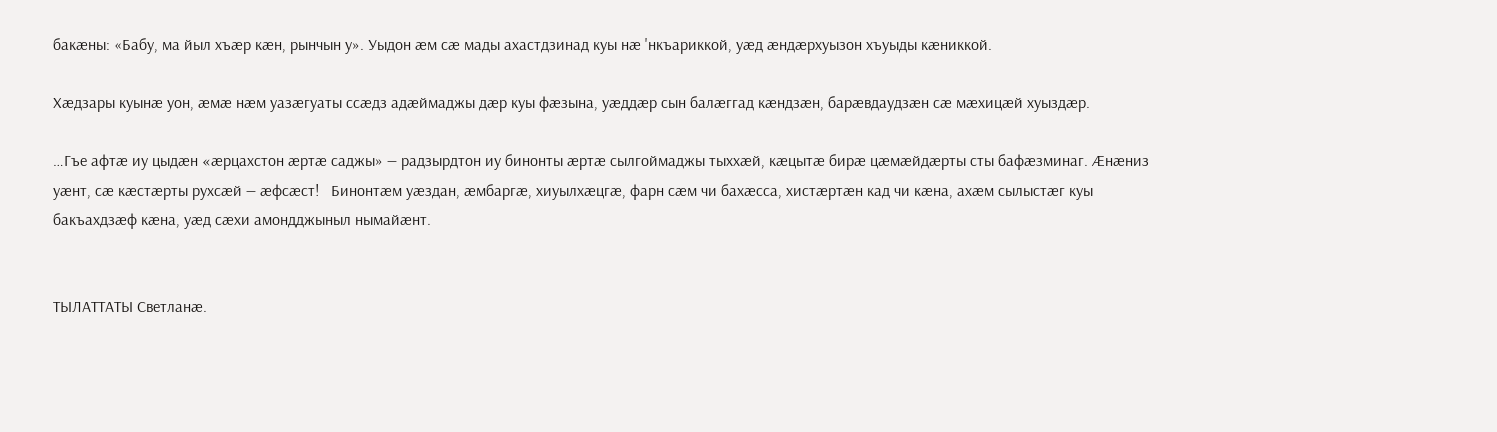бакæны: «Бабу, ма йыл хъæр кæн, рынчын у». Уыдон æм сæ мады ахастдзинад куы нæ 'нкъариккой, уæд æндæрхуызон хъуыды кæниккой.

Хæдзары куынæ уон, æмæ нæм уазæгуаты ссæдз адæймаджы дæр куы фæзына, уæддæр сын балæггад кæндзæн, барæвдаудзæн сæ мæхицæй хуыздæр.

…Гъе афтæ иу цыдæн «æрцахстон æртæ саджы» — радзырдтон иу бинонты æртæ сылгоймаджы тыххæй, кæцытæ бирæ цæмæйдæрты сты бафæзминаг. Æнæниз уæнт, сæ кæстæрты рухсæй — æфсæст!   Бинонтæм уæздан, æмбаргæ, хиуылхæцгæ, фарн сæм чи бахæсса, хистæртæн кад чи кæна, ахæм сылыстæг куы бакъахдзæф кæна, уæд сæхи амондджыныл нымайæнт.


ТЫЛАТТАТЫ Светланæ.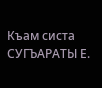Къам систа СУГЪАРАТЫ Е.